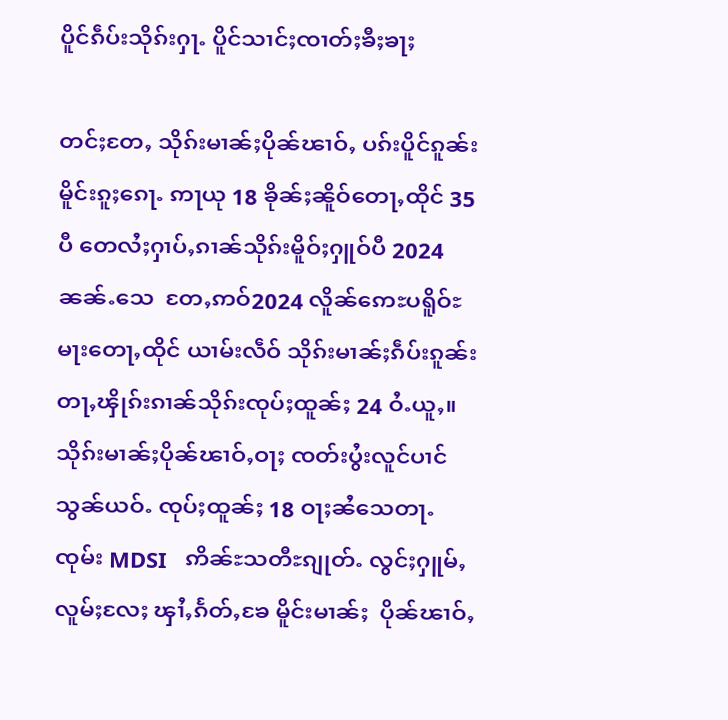ပိူင်ၵဵပ်းသိုၵ်းႁႃႉ ပိူင်သၢင်ႈၸၢတ်ႈၶီႈၶႃႈ

တင်ႈတႄႇ သိုၵ်းမၢၼ်ႈပိုၼ်ၽၢဝ်ႇ ပၵ်းပိူင်ၵူၼ်းမိူင်းၵူႈၵေႃႉ ဢႃယု 18 ၶိုၼ်ႈၼိူဝ်တေႃႇထိုင် 35 ပီ တေလႆႈႁၢပ်ႇၵၢၼ်သိုၵ်းမိူဝ်ႈႁူဝ်ပီ 2024 ၼၼ်ႉသေ  တႄႇဢဝ်2024 လိူၼ်ဢေႊပရိူဝ်ႊ မႃးတေႃႇထိုင် ယၢမ်းလဵဝ် သိုၵ်းမၢၼ်ႈၵဵပ်းၵူၼ်းတႃႇၾိုၵ်းၵၢၼ်သိုၵ်းၸုပ်ႈထူၼ်ႈ 24 ဝႆႉယူႇ။ သိုၵ်းမၢၼ်ႈပိုၼ်ၽၢဝ်ႇဝႃႈ ၸတ်းပွႆးလူင်ပၢင်သွၼ်ယဝ်ႉ ၸုပ်ႈထူၼ်ႈ 18 ဝႃႈၼႆသေတႃႉ ၸုမ်း MDSI   ဢိၼ်ႊသတီႊၵျုတ်ႉ လွင်ႈႁူမ်ႇလူမ်ႈလႄႈ ၾၢႆႇၵႅတ်ႇၶႄ မိူင်းမၢၼ်ႈ  ပိုၼ်ၽၢဝ်ႇ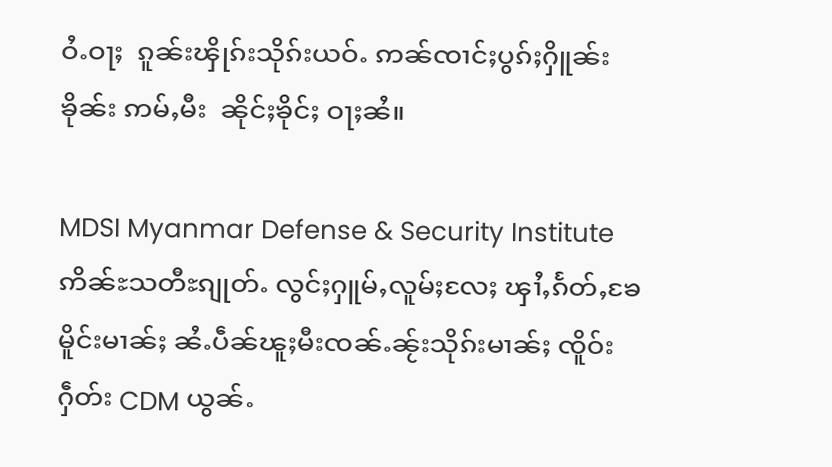ဝႆႉဝႃႈ  ၵူၼ်းၾိုၵ်းသိုၵ်းယဝ်ႉ ဢၼ်ၸၢင်ႈပွၵ်ႈႁိူၼ်းၶိုၼ်း ဢမ်ႇမီး  ၼိုင်ႈၶိုင်ႈ ဝႃႈၼႆ။

MDSI Myanmar Defense & Security Institute ဢိၼ်ႊသတီႊၵျုတ်ႉ လွင်ႈႁူမ်ႇလူမ်ႈလႄႈ ၾၢႆႇၵႅတ်ႇၶႄ မိူင်းမၢၼ်ႈ ၼႆႉပဵၼ်ၽူႈမီးၸၼ်ႉၼႂ်းသိုၵ်းမၢၼ်ႈ ၸိူဝ်းႁဵတ်း CDM ယွၼ်ႉ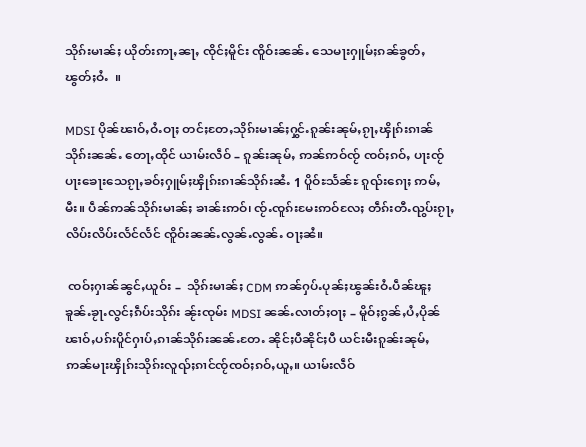သိုၵ်းမၢၼ်ႈ ယိုတ်းဢႃႇၼႃႇ ၸိုင်ႈမိူင်း ၸိူဝ်းၼၼ်ႉ သေမႃးႁူမ်ႈၵၼ်ၶွတ်ႇၽွတ်ႈဝႆႉ  ။

MDSI ပိုၼ်ၽၢဝ်ႇဝႆႉဝႃႈ တင်ႈတႄႇသိုၵ်းမၢၼ်ႈႁွင်ႉၵူၼ်းၼုမ်ႇၵႂႃႇၾိုၵ်းၵၢၼ်သိုၵ်းၼၼ်ႉ တေႃႇထိုင် ယၢမ်းလဵဝ် – ၵူၼ်းၼုမ်ႇ ဢၼ်ဢဝ်ၸႂ် ၸဝ်ႈၵဝ်ႇ ပႃးၸႂ်ပႃးၶေႃးသေၵႂႃႇၶဝ်ႈႁူမ်ႈၾိုၵ်းၵၢၼ်သိုၵ်းၼႆႉ 1 ပိူဝ်ႊသႅၼ်ႊ ၵူၺ်းၵေႃႈ ဢမ်ႇမီး။ ပဵၼ်ဢၼ်သိုၵ်းမၢၼ်ႈ ၶၢၼ်းဢဝ်၊ ၸႂ်ႉၸူၵ်းမႄးဢဝ်လႄႈ တဵၵ်းတီႉၺွပ်းၵႂႃႇလိပ်းလိပ်းလႅင်လႅင် ၸိူဝ်းၼၼ်ႉလွၼ်ႉလွၼ်ႉ ဝႃႈၼႆ။

 ၸဝ်ႈႁၢၼ်ၼွင်ႇယူဝ်း –  သိုၵ်းမၢၼ်ႈ CDM ဢၼ်ႁပ်ႉပုၼ်ႈၽွၼ်းဝႆႉပဵၼ်ၽူႈၶူၼ်ႉၶႂႃႉလွင်ႈၵဵပ်းသိုၵ်း ၼႂ်းၸုမ်း MDSI ၼၼ်ႉလၢတ်ႈဝႃႈ – မိူဝ်ႈၵွၼ်ႇပႆႇပိုၼ်ၽၢဝ်ႇပၵ်းပိူင်ႁၢပ်ႇၵၢၼ်သိုၵ်းၼၼ်ႉတႄႉ ၼိုင်ႈပီၼိုင်ႈပီ ယင်းမီးၵူၼ်းၼုမ်ႇဢၼ်မႃးၾိုၵ်းသိုၵ်းလူၺ်ႈၵၢင်ၸႂ်ၸဝ်ႈၵဝ်ႇယူႇ။ ယၢမ်းလဵဝ်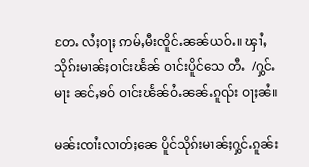တႄႉ လႆႈဝႃႈ ဢမ်ႇမီးၸိူင်ႉၼၼ်ယဝ်ႉ။ ၾၢႆႇသိုၵ်းမၢၼ်ႈဝၢင်းၽႅၼ် ဝၢင်းပိူင်သေ တီႉ  /ႁွင်ႉမႃး ၼင်ႇၶဝ် ဝၢင်းၽႅၼ်ဝႆႉၼၼ်ႉၵူၺ်း ဝႃႈၼႆ။

မၼ်းၸၢႆးလၢတ်ႈၼေ ပိူင်သိုၵ်းမၢၼ်ႈႁွင်ႉၵူၼ်း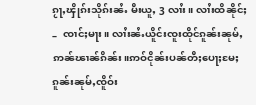ၵႂႃႇၾိုၵ်းသိုၵ်းၼႆႉ မီးယူႇ 3 လၢႆး။ လၢႆးထိၼိုင်ႈ –  ၸၢင်ႈမႃး။ လၢႆးၼႆႉယိူင်းၸူးထိုင်ၵူၼ်းၼုမ်ႇဢၼ်ၽၢၼ်ၵိၼ်း။ဢဝ်ငိုၼ်းပၼ်တီႈပေႃႈမႄႈၵူၼ်းၼုမ်ႇၸိူဝ်း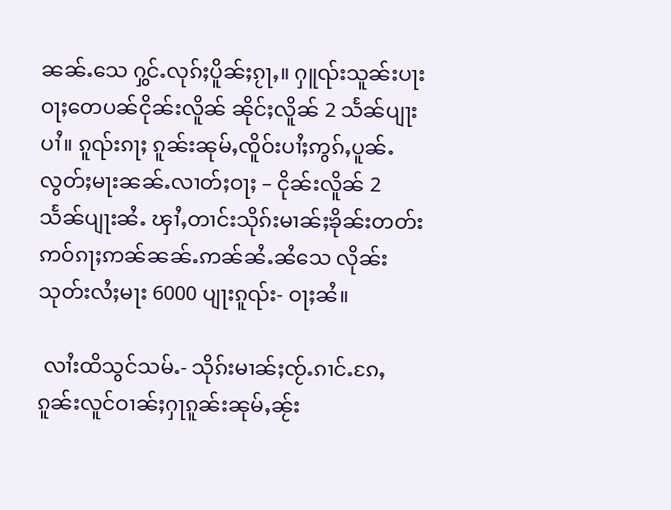ၼၼ်ႉသေ ႁွင်ႉလုၵ်ႈပိူၼ်ႈၵႂႃႇ။ ႁူၺ်းသူၼ်းပႃးဝႃႈတေပၼ်ငိုၼ်းလိူၼ် ၼိုင်ႈလိူၼ် 2 သႅၼ်ပျႃးပၢႆ။ ၵူၺ်းၵႃႈ ၵူၼ်းၼုမ်ႇၸိူဝ်းပၢႆႈဢွၵ်ႇပူၼ်ႉလွတ်ႈမႃးၼၼ်ႉလၢတ်ႈဝႃႈ – ငိုၼ်းလိူၼ် 2 သႅၼ်ပျႃးၼႆႉ ၾၢႆႇတၢင်းသိုၵ်းမၢၼ်ႈၶိုၼ်းတတ်းဢဝ်ၵႃႈဢၼ်ၼၼ်ႉဢၼ်ၼႆႉၼႆသေ လိုၼ်းသုတ်းလႆႈမႃး 6000 ပျႃးၵူၺ်း- ဝႃႈၼႆ။

 လၢႆးထိသွင်သမ်ႉ- သိုၵ်းမၢၼ်ႈၸႂ်ႉၵၢင်ႉၵႄႇၵူၼ်းလူင်ဝၢၼ်ႈႁႃၵူၼ်းၼုမ်ႇၼႂ်း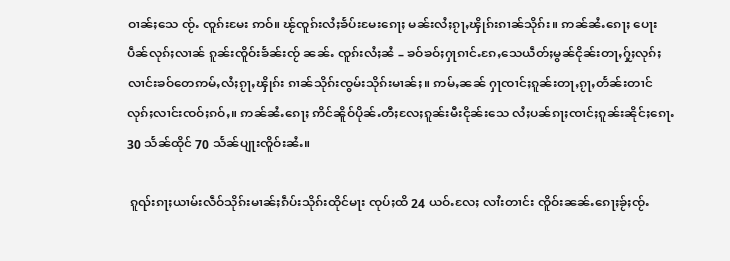ဝၢၼ်ႈသေ ၸႂ်ႉ ၸူၵ်းမႄး ဢဝ်။ ၽႂ်ၸူၵ်းလႆႈၶႅပ်းမႄးၵေႃႈ မၼ်းလႆႈၵႂႃႇၾိုၵ်းၵၢၼ်သိုၵ်း။ ဢၼ်ၼႆႉၵေႃႈ ပေႃးပဵၼ်လုၵ်ႈလၢၼ် ၵူၼ်းၸိူဝ်းၶႅၼ်းၸႂ် ၼၼ်ႉ ၸူၵ်းလႆႈၼႆ – ၶဝ်ၶဝ်ႈႁႃၵၢင်ႉၵႄႇသေယဵတ်ႈမွၼ်ငိုၼ်းတႃႇႁႂ်ႈလုၵ်ႈလၢင်းၶဝ်တေဢမ်ႇလႆႈၵႂႃႇၾိုၵ်း ၵၢၼ်သိုၵ်းၸွမ်းသိုၵ်းမၢၼ်ႈ။ ဢမ်ႇၼၼ် ႁႃၸၢင်ႈၵူၼ်းတႃႇၵႂႃႇတႅၼ်းတၢင် လုၵ်ႈလၢင်းၸဝ်ႈၵဝ်ႇ။ ဢၼ်ၼႆႉၵေႃႈ ဢိင်ၼိူဝ်ပိုၼ်ႉတီႈလႄႈၵူၼ်းမီးငိုၼ်းသေ လႆႈပၼ်ၵႃႈၸၢင်ႈၵူၼ်းၼိုင်ႈၵေႃႉ 30 သႅၼ်ထိုင် 70 သႅၼ်ပျႃးၸိူဝ်းၼႆႉ။

 ၵူၺ်းၵႃႈယၢမ်းလဵဝ်သိုၵ်းမၢၼ်ႈၵဵပ်းသိုၵ်းထိုင်မႃး ၸုပ်ႈထိ 24 ယဝ်ႉလႄႈ လၢႆးတၢင်း ၸိူဝ်းၼၼ်ႉၵေႃႈၶႂ်ႈၸႂ်ႉ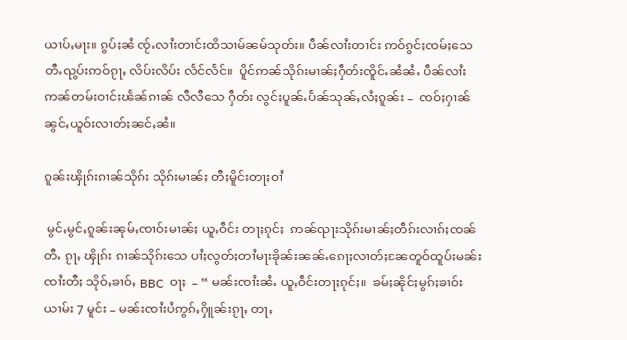ယၢပ်ႇမႃး။ ၵွပ်ႈၼႆ ၸႂ်ႉလၢႆးတၢင်းထိသၢမ်ၼမ်သုတ်း။ ပဵၼ်လၢႆးတၢင်း ဢဝ်ၵွင်ႈၸမ်ႈသေတီႉၺွပ်းဢဝ်ၵႂႃႇ လိပ်းလိပ်း လႅင်လႅင်။  ပိူင်ဢၼ်သိုၵ်းမၢၼ်ႈႁဵတ်းၸိူင်ႉၼႆၼႆႉ ပဵၼ်လၢႆး ဢၼ်တမ်းဝၢင်းၽႅၼ်ၵၢၼ် လီလီသေ ႁဵတ်း လွင်ႈပူၼ်ႉပႅၼ်သုၼ်ႇလႆႈၵူၼ်း –  ၸဝ်ႈႁၢၼ်ၼွင်ႇယူဝ်းလၢတ်ႈၼင်ႇၼႆ။

ၵူၼ်းၾိုၵ်းၵၢၼ်သိုၵ်း သိုၵ်းမၢၼ်ႈ တီႈမိူင်းတႃႈဝၢႆ

 မွင်ႇမွင်ႇၵူၼ်းၼုမ်ႇၸၢဝ်းမၢၼ်ႈ ယူႇဝဵင်း တႃႈၵုင်ႈ  ဢၼ်ၺႃးသိုၵ်းမၢၼ်ႈတဵၵ်းလၢၵ်ႈၸၼ်တီႉ ၵႂႃႇ ၾိုၵ်း ၵၢၼ်သိုၵ်းသေ ပၢႆႈလွတ်ႈတၢႆမႃးၶိုၼ်းၼၼ်ႉၵေႃႈလၢတ်ႈၼႄတူဝ်ထူပ်းမၼ်းၸၢႆးတီႈ သိုဝ်ႇၶၢဝ်ႇ BBC  ဝႃႈ  – “ မၼ်းၸၢႆးၼႆႉ ယူႇဝဵင်းတႃႈၵုင်ႈ။  ၶမ်ႈၼိုင်ႈမွၵ်ႈၶၢဝ်းယၢမ်း 7 မူင်း – မၼ်းၸၢႆးပႆဢွၵ်ႇႁိူၼ်းၵႂႃႇ တႃႇ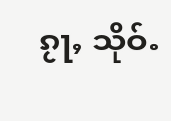ၵႂႃႇ သိုဝ်ႉ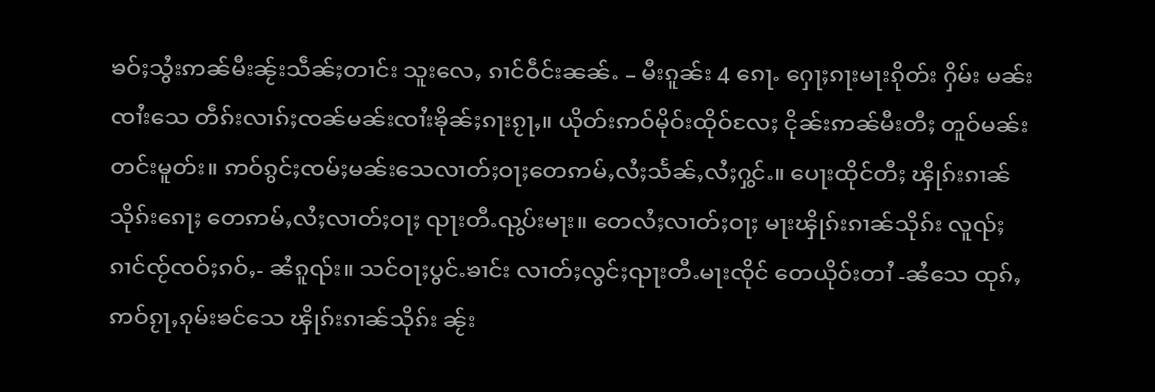ၶဝ်ႈသွႆးဢၼ်မီးၼႂ်းသဵၼ်ႈတၢင်း သူးလေႇ ၵၢင်ဝဵင်းၼၼ်ႉ – မီးၵူၼ်း 4 ၵေႃႉ ႁေႃႈၵႃးမႃးၵိုတ်း ႁိမ်း မၼ်းၸၢႆးသေ တဵၵ်းလၢၵ်ႈၸၼ်မၼ်းၸၢႆးၶိုၼ်ႈၵႃးၵႂႃႇ။ ယိုတ်းဢဝ်မိုဝ်းထိုဝ်လႄႈ ငိုၼ်းဢၼ်မီးတီႈ တူဝ်မၼ်း တင်းမူတ်း။ ဢဝ်ၵွင်ႈၸမ်ႈမၼ်းသေလၢတ်ႈဝႃႈတေဢမ်ႇလႆႈသႅၼ်ႇလႆႈႁွင်ႉ။ ပေႃးထိုင်တီႈ ၾိုၵ်းၵၢၼ်သိုၵ်းၵေႃႈ တေဢမ်ႇလႆႈလၢတ်ႈဝႃႈ ၺႃးတီႉၺွပ်းမႃး။ တေလႆႈလၢတ်ႈဝႃႈ မႃးၾိုၵ်းၵၢၼ်သိုၵ်း လူၺ်ႈ ၵၢင်ၸႂ်ၸဝ်ႈၵဝ်ႇ- ၼႆၵူၺ်း။ သင်ဝႃႈပွင်ႉၶၢင်း လၢတ်ႈလွင်ႈၺႃးတီႉမႃးၸိုင် တေယိုဝ်းတၢႆ -ၼႆသေ ထုၵ်ႇဢဝ်ၵႂႃႇၵုမ်းၶင်သေ ၾိုၵ်းၵၢၼ်သိုၵ်း ၼႂ်း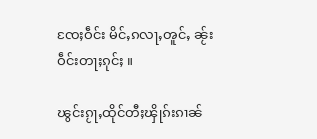ၸႄႈဝဵင်း မိင်ႇၵလႃႇၻူင်ႇ ၼႂ်းဝဵင်းတႃႈၵုင်ႈ ။

ၽွင်းၵႂႃႇထိုင်တီႈၾိုၵ်းၵၢၼ်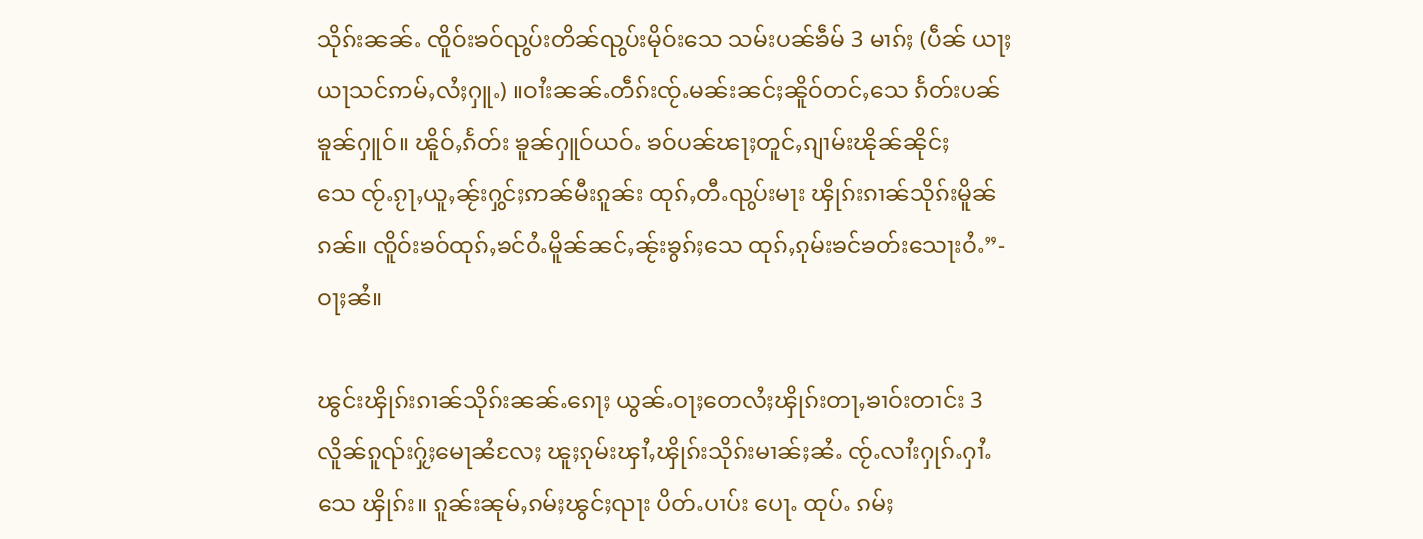သိုၵ်းၼၼ်ႉ ၸိူဝ်းၶဝ်ၺွပ်းတိၼ်ၺွပ်းမိုဝ်းသေ သမ်းပၼ်ၶဵမ် 3 မၢၵ်ႈ (ပဵၼ် ယႃႈယႃသင်ဢမ်ႇလႆႈႁူႉ) ။ဝၢႆးၼၼ်ႉတဵၵ်းၸႂ်ႉမၼ်းၼင်ႈၼိူဝ်တင်ႇသေ ၵႅတ်းပၼ်ၶူၼ်ႁူဝ်။ ၽိူဝ်ႇၵႅတ်း ၶူၼ်ႁူဝ်ယဝ်ႉ ၶဝ်ပၼ်ၽႃႈတူင်ႇၵျၢမ်းၽိုၼ်ၼိုင်ႈသေ ၸႂ်ႉၵႂႃႇယူႇၼႂ်းႁွင်ႈဢၼ်မီးၵူၼ်း ထုၵ်ႇတီႉၺွပ်းမႃး ၾိုၵ်းၵၢၼ်သိုၵ်းမိူၼ်ၵၼ်။ ၸိူဝ်းၶဝ်ထုၵ်ႇၶင်ဝႆႉမိူၼ်ၼင်ႇၼႂ်းၶွၵ်ႈသေ ထုၵ်ႇၵုမ်းၶင်ၶတ်းသေႃးဝႆႉ”- ဝႃႈၼႆ။

ၽွင်းၾိုၵ်းၵၢၼ်သိုၵ်းၼၼ်ႉၵေႃႈ ယွၼ်ႉဝႃႈတေလႆႈၾိုၵ်းတႃႇၶၢဝ်းတၢင်း 3 လိူၼ်ၵူၺ်းႁႂ်ႈမေႃၼႆလႄႈ ၽူႈၵုမ်းၾၢႆႇၾိုၵ်းသိုၵ်းမၢၼ်ႈၼႆႉ ၸႂ်ႉလၢႆးႁုၵ်ႉႁၢႆႉသေ ၾိုၵ်း။ ၵူၼ်းၼုမ်ႇၵမ်ႈၽွင်ႈၺႃး ပိတ်ႉပၢပ်း ပေႃႉ ထုပ်ႉ ၵမ်ႈ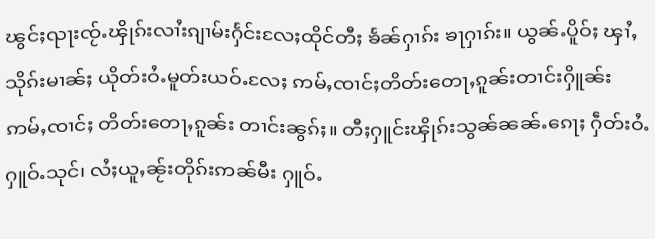ၽွင်ႈၺႃးၸႂ်ႉၾိုၵ်းလၢႆးၵျၢမ်းႁႅင်းလႄႈထိုင်တီႈ ၶႅၼ်ႁၢၵ်း ၶႃႁၢၵ်း။ ယွၼ်ႉပိူဝ်ႈ ၾၢႆႇသိုၵ်းမၢၼ်ႈ ယိုတ်းဝႆႉမူတ်းယဝ်ႉလႄႈ ဢမ်ႇၸၢင်ႈတိတ်းတေႃႇၵူၼ်းတၢင်းႁိူၼ်း ဢမ်ႇၸၢင်ႈ တိတ်းတေႃႇၵူၼ်း တၢင်းၼွၵ်ႈ။ တီႈႁူင်းၾိုၵ်းသွၼ်ၼၼ်ႉၵေႃႈ ႁဵတ်းဝႆႉႁူဝ်ႉသုင်၊ လႆႈယူႇၼႂ်းတိုၵ်းဢၼ်မီး ႁူဝ်ႉ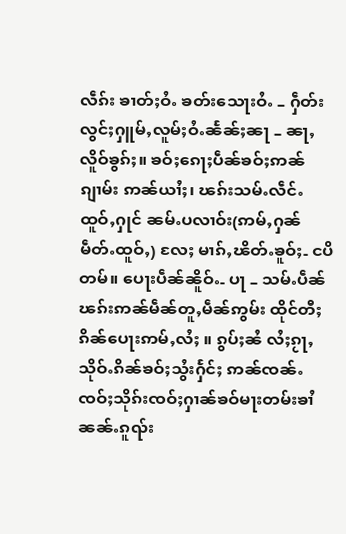လဵၵ်း ၶၢတ်ႈဝႆႉ ၶတ်းသေႃးဝႆႉ – ႁဵတ်းလွင်ႈႁူမ်ႇလူမ်ႈဝႆႉၼႅၼ်ႈၼႃ – ၼႃႇလိူဝ်ၶွၵ်ႈ။ ၶဝ်ႈၵေႃႈပဵၼ်ၶဝ်ႈဢၼ်ၵျၢမ်း ဢၼ်ယၢႆႈ၊ ၽၵ်းသမ်ႉလဵင်ႉထူဝ်ႇႁုင် ၼမ်ႉပလၢဝ်း(ဢမ်ႇႁၼ်မဵတ်ႉထူဝ်ႇ) လႄႈ မၢၵ်ႇၽိတ်ႉၶူဝ်ႈ- ငပိတမ်။ ပေႃးပဵၼ်ၼိူဝ်ႉ- ပႃ – သမ်ႉပဵၼ်ၽၵ်းဢၼ်မဵၼ်တူႇမဵၼ်ဢွမ်း ထိုင်တီႈၵိၼ်ပေႃးဢမ်ႇလႆႈ ။ ၵွပ်ႈၼႆ လႆႈၵႂႃႇသိုဝ်ႉၵိၼ်ၶဝ်ႈသွႆးႁႅင်ႈ ဢၼ်ၸၼ်ႉၸဝ်ႈသိုၵ်းၸဝ်ႈႁၢၼ်ၶဝ်မႃးတမ်းၶၢႆၼၼ်ႉၵူၺ်း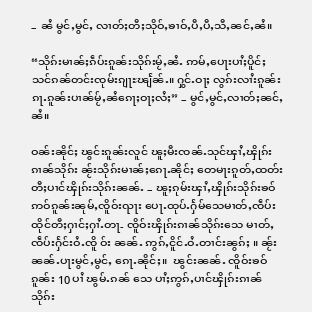– ၼႆ မွင်ႇမွင်ႇ လၢတ်ႈတီႈသိုဝ်ႇၶၢဝ်ႇပီႇပီႇသီႇၼင်ႇၼႆ။

“သိုၵ်းမၢၼ်ႈၵဵပ်းၵူၼ်းသိုၵ်းမႂ်ႇၼႆႉ ဢမ်ႇပေႃးပၢႆႈပိူင်ႈသင်ၵၼ်တင်းၸုမ်းၵျႃႊၽျႅၼ်ႉ။ ႁွင်ႉဝႃႈ လွၵ်းလၢႆးၵူၼ်းၵႃႉၵူၼ်းပၢၼ်မႂ်ႇၼႆၵေႃႈဝႃႈလႆႈ” – မွင်ႇမွင်ႇလၢတ်ႈၼင်ႇၼႆ။

ဝၼ်းၼိုင်ႈ ၽွင်းၵူၼ်းလူင် ၽူႈမီးၸၼ်ႉသုင်ၾၢႆႇၾိုၵ်းၵၢၼ်သိုၵ်း ၼႂ်းသိုၵ်းမၢၼ်ႈၵေႃႉၼိုင်ႈ တေမႃးၵူတ်ႇထတ်းတီႈပၢင်ၾိုၵ်းသိုၵ်းၼၼ်ႉ – ၽူႈၵုမ်းၾၢႆႇၾိုၵ်းသိုၵ်းၶဝ် ဢဝ်ၵူၼ်းၼုမ်ႇၸိူဝ်းၺႃး ပေႃႉထုပ်ႉႁႅမ်သေမၢတ်ႇၸဵပ်းထိုင်တီႈႁၢင်ႈႁၢႆႉတႃ- ၸိူဝ်းၾိုၵ်းၵၢၼ်သိုၵ်းသေ မၢတ်ႇၸဵပ်းႁႅင်းဝႆႉၸိူ ဝ်း ၼၼ်ႉ ဢွၵ်ႇငိူင်ႉဝႆႉတၢင်းၼွၵ်ႈ ။ ၼႂ်းၼၼ်ႉပႃးမွင်ႇမွင်ႇ ၵေႃႉၼိုင်ႈ။  ၽွင်းၼၼ်ႉ ၸိူဝ်းၶဝ် ၵူၼ်း 10 ပၢႆ ၽွမ်ႉၵၼ် သေ ပၢႆႈဢွၵ်ႇပၢင်ၾိုၵ်းၵၢၼ်သိုၵ်း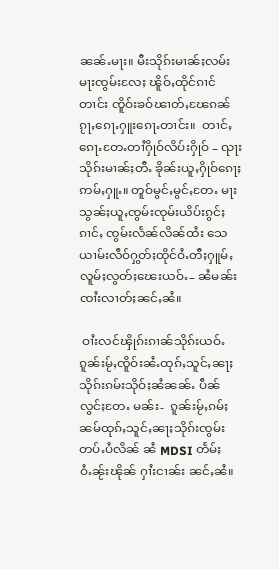ၼၼ်ႉမႃး။ မီးသိုၵ်းမၢၼ်ႈလမ်းမႃးၸွမ်းလႄႈ ၽိူဝ်ႇထိုင်ၵၢင်တၢင်း ၸိူဝ်းၶဝ်ၽၢတ်ႇၽႄၵၼ်ၵႂႃႇၵေႃႉႁူးၵေႃႉတၢင်း။  တၢင်ႇၵေႃႉတႄႉတၢႆႁိုဝ်လိပ်းႁိုဝ် – ၺႃးသိုၵ်းမၢၼ်ႈတီႉ ၶိုၼ်းယူႇႁိုဝ်ၵေႃႈဢမ်ႇႁူႉ။ တူဝ်မွင်ႇမွင်ႇတႄႉ မႃးသွၼ်ႈယူႇၸွမ်းၸုမ်းယိပ်းၵွင်ႈၵၢင်ႇ ၸွမ်းလႅၼ်လိၼ်ထႆး သေ ယၢမ်းလဵဝ်ႁွတ်ႈထိုင်ဝႆႉတီႈႁူမ်ႇလူမ်ႈလွတ်ႈၽေးယဝ်ႉ– ၼႆမၼ်းၸၢႆးလၢတ်ႈၼင်ႇၼႆ။

 ဝၢႆးလင်ၾိုၵ်းၵၢၼ်သိုၵ်းယဝ်ႉ ၵူၼ်းမႂ်ႇၸိူဝ်းၼႆႉထုၵ်ႇသူင်ႇၼႃႈသိုၵ်းၵမ်းသိုဝ်ႈၼႆၼၼ်ႉ ပဵၼ်လွင်ႈတႄႉ မၼ်း-  ၵူၼ်းမႂ်ႇၵမ်ႈၼမ်ထုၵ်ႇသူင်ႇၼႃႈသိုၵ်းၸွမ်းတပ်ႉပႆလိၼ် ၼႆ MDSI တႅမ်ႈဝႆႉၼႂ်းၽိုၼ် ႁၢႆးငၢၼ်း ၼင်ႇၼႆ။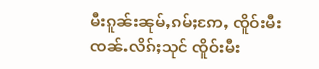မီးၵူၼ်းၼုမ်ႇၵမ်ႈဢႄႇ ၸိူဝ်းမီးၸၼ်ႉလိၵ်ႈသုင် ၸိူဝ်းမီး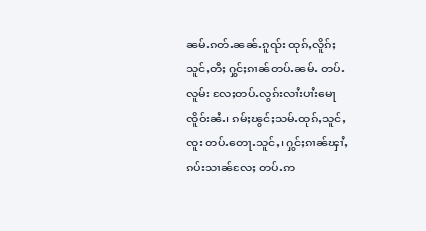ၼမ်ႉၵတ်ႉၼၼ်ႉၵူၺ်း ထုၵ်ႇလိူၵ်ႈသူင်ႇတီႈ ႁွင်ႈၵၢၼ်တပ်ႉၼမ်ႉ တပ်ႉလူမ်း လႄႈတပ်ႉလွၵ်းလၢႆးပၢႆးမေႃ ၸိူဝ်းၼႆႉ၊ ၵမ်ႈၽွင်ႈသမ်ႉထုၵ်ႇသူင်ႇၸူး တပ်ႉတေႃႉသူင်ႇ၊ ႁွင်ႈၵၢၼ်ၾၢႆႇၵပ်းသၢၼ်လႄႈ တပ်ႉဢ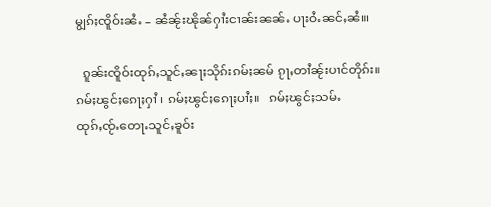မျွၵ်ႈၸိူဝ်းၼႆႉ – ၼႆၼႂ်းၽိုၼ်ႁၢႆးငၢၼ်းၼၼ်ႉ ပႃးဝႆႉၼင်ႇၼႆ။၊

  ၵူၼ်းၸိူဝ်းထုၵ်ႇသူင်ႇၼႃႈသိုၵ်းၵမ်ႈၼမ် ၵႂႃႇတၢႆၼႂ်းပၢင်တိုၵ်း။ ၵမ်ႈၽွင်ႈၵေႃႈႁၢႆ ၊ ၵမ်ႈၽွင်ႈၵေႃႈပၢႆႈ။   ၵမ်ႈၽွင်ႈသမ်ႉထုၵ်ႇၸႂ်ႉတေႃႉသူင်ႇၶူဝ်း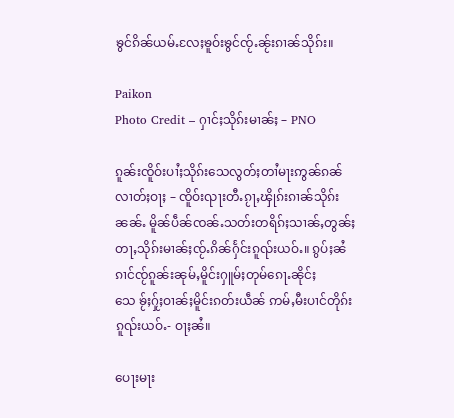ၶွင်ၵိၼ်ယမ်ႉလႄႈၶူဝ်းၶွင်ၸႂ်ႉၼႂ်းၵၢၼ်သိုၵ်း။

Paikon
Photo Credit – ႁၢင်ႈသိုၵ်းမၢၼ်ႈ – PNO

ၵူၼ်းၸိူဝ်းပၢႆႈသိုၵ်းသေလွတ်ႈတၢႆမႃးဢွၼ်ၵၼ်လၢတ်ႈဝႃႈ – ၸိူဝ်းၺႃးတီႉၵႂႃႇၾိုၵ်းၵၢၼ်သိုၵ်းၼၼ်ႉ မိူၼ်ပဵၼ်ၸၼ်ႉသတ်းတရိၵ်ႈသၢၼ်ႇတွၼ်ႈတႃႇသိုၵ်းမၢၼ်ႈၸႂ်ႉၵိၼ်ႁႅင်းၵူၺ်းယဝ်ႉ။ ၵွပ်ႈၼႆ ၵၢင်ၸႂ်ၵူၼ်းၼုမ်ႇမိူင်းႁူမ်ႈတုမ်ၵေႃႉၼိုင်ႈသေ ၶႂ်ႈႁႂ်ႈဝၢၼ်ႈမိူင်းၵတ်းယဵၼ် ဢမ်ႇမီးပၢင်တိုၵ်းၵူၺ်းယဝ်ႉ- ဝႃႈၼႆ။

ပေႃးမႃး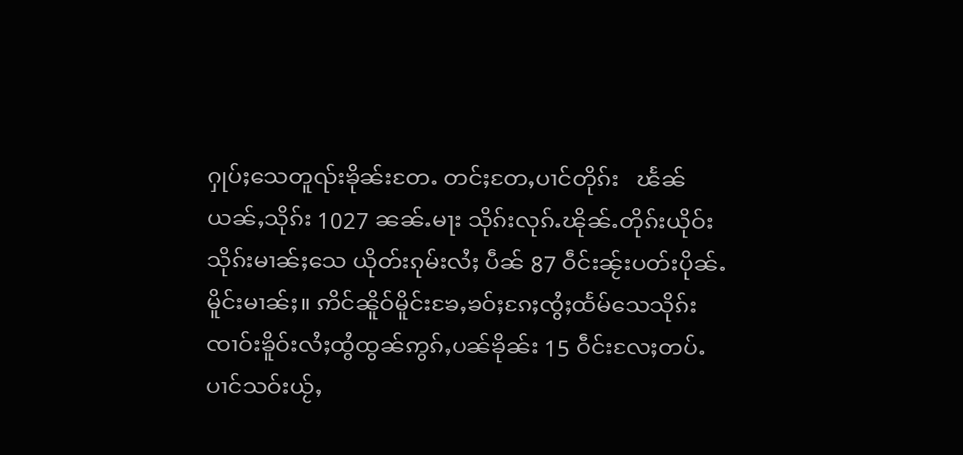ႁုပ်ႈသေတူၺ်းၶိုၼ်းတႄႉ တင်ႈတႄႇပၢင်တိုၵ်း   ၽႅၼ်ယၼ်ႇသိုၵ်း 1027 ၼၼ်ႉမႃး သိုၵ်းလုၵ်ႉၽိုၼ်ႉတိုၵ်းယိုဝ်းသိုၵ်းမၢၼ်ႈသေ ယိုတ်းၵုမ်းလႆႈ ပဵၼ် 87 ဝဵင်းၼႂ်းပတ်းပိုၼ်ႉမိူင်းမၢၼ်ႈ။ ဢိင်ၼိူဝ်မိူင်းၶႄႇၶဝ်ႈၵႄႈၸွႆႈထႅမ်သေသိုၵ်းၸၢဝ်းၶိူဝ်းလႆႈထွႆထွၼ်ဢွၵ်ႇပၼ်ၶိုၼ်း 15 ဝဵင်းလႄႈတပ်ႉပၢင်သဝ်းယႂ်ႇ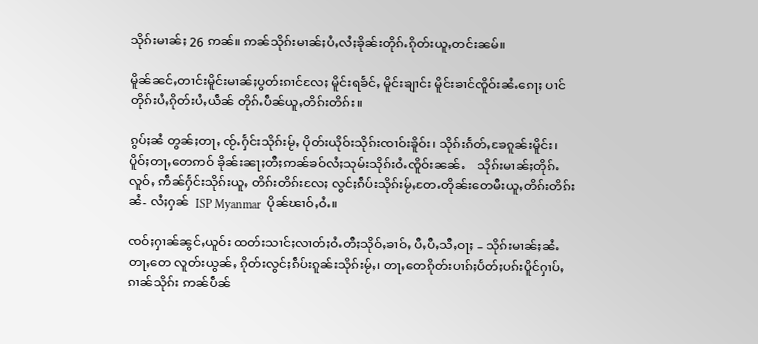သိုၵ်းမၢၼ်ႈ 26 ဢၼ်။ ဢၼ်သိုၵ်းမၢၼ်ႈပႆႇလႆႈၶိုၼ်းတိုၵ်ႉၵိုတ်းယူႇတင်းၼမ်။

မိူၼ်ၼင်ႇတၢင်းမိူင်းမၢၼ်ႈပွတ်းၵၢင်လႄႈ မိူင်းရၶႅင်ႇ မိူင်းၶျၢင်း မိူင်းၶၢင်ၸိူဝ်းၼႆႉၵေႃႈ ပၢင်တိုၵ်းပႆႇၵိုတ်းပႆႇယဵၼ် တိုၵ်ႉပဵၼ်ယူႇတိၵ်းတိၵ်း။

ၵွပ်ႈၼႆ တွၼ်ႈတႃႇ ၸႂ်ႉႁႅင်းသိုၵ်းမႂ်ႇ ပိုတ်းယိုဝ်းသိုၵ်းၸၢဝ်းၶိူဝ်း၊ သိုၵ်းၵႅတ်ႇၶႄၵူၼ်းမိူင်း၊ ပိူဝ်ႈတႃႇတေဢဝ် ၶိုၼ်းၼႃႈတီႈဢၼ်ၶဝ်လႆႈသုမ်းသိုၵ်းဝႆႉၸိူဝ်းၼၼ်ႉ    သိုၵ်းမၢၼ်ႈတိုၵ်ႉလူဝ်ႇ ဢဵၼ်ႁႅင်းသိုၵ်းယူႇ တိၵ်းတိၵ်းလႄႈ လွင်ႈၵဵပ်းသိုၵ်းမႂ်ႇတႄႉတိုၼ်းတေမီးယူႇတိၵ်းတိၵ်းၼႆ- လႆႈႁၼ်  ISP Myanmar  ပိုၼ်ၽၢဝ်ႇဝႆႉ။

ၸဝ်ႈႁၢၼ်ၼွင်ႇယူဝ်း ထတ်းသၢင်ႈလၢတ်ႈဝႆႉတီႈသိုဝ်ႇၶၢဝ်ႇ ပီႇပီႇသီႇဝႃႈ – သိုၵ်းမၢၼ်ႈၼႆႉတႃႇတေ လူတ်းယွၼ်ႇ ၵိုတ်းလွင်ႈၵဵပ်းၵူၼ်းသိုၵ်းမႂ်ႇ၊ တႃႇတေၵိုတ်းပၢၵ်ႈပႅတ်ႈပၵ်းပိူင်ႁၢပ်ႇၵၢၼ်သိုၵ်း ဢၼ်ပဵၼ်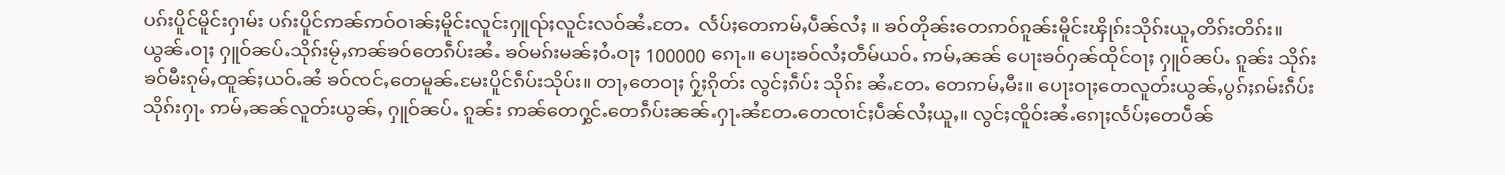ပၵ်းပိူင်မိူင်းႁၢမ်း ပၵ်းပိူင်ဢၼ်ဢဝ်ဝၢၼ်ႈမိူင်းလူင်းႁူၺ်ႈလူင်းလဝ်ၼႆႉတႄႉ  လႅပ်ႈတေဢမ်ႇပဵၼ်လႆႈ ။ ၶဝ်တိုၼ်းတေဢဝ်ၵူၼ်းမိူင်းၾိုၵ်းသိုၵ်းယူႇတိၵ်းတိၵ်း။ ယွၼ်ႉဝႃႈ ႁူဝ်ၼပ်ႉသိုၵ်းမႂ်ႇဢၼ်ၶဝ်တေၵဵပ်းၼႆႉ ၶဝ်မၵ်းမၼ်ႈဝႆႉဝႃႈ 100000 ၵေႃႉ။ ပေႃးၶဝ်လႆႈတဵမ်ယဝ်ႉ ဢမ်ႇၼၼ် ပေႃးၶဝ်ႁၼ်ထိုင်ဝႃႈ ႁူဝ်ၼပ်ႉ ၵူၼ်း သိုၵ်း ၶဝ်မီးၵုမ်ႇထူၼ်ႈယဝ်ႉၼႆ ၶဝ်ၸင်ႇတေမူၼ်ႉမႄးပိူင်ၵဵပ်းသိုပ်း။ တႃႇတေဝႃႈ ႁႂ်ႈၵိုတ်း လွင်ႈၵဵပ်း သိုၵ်း ၼႆႉတႄႉ တေဢမ်ႇမီး။ ပေႃးဝႃႈတေလူတ်းယွၼ်ႇပွၵ်ႈၵမ်းၵဵပ်းသိုၵ်းႁႃႉ ဢမ်ႇၼၼ်လူတ်းယွၼ်ႇ ႁူဝ်ၼပ်ႉ ၵူၼ်း ဢၼ်တေႁွင်ႉတေၵဵပ်းၼၼ်ႉႁႃႉၼႆတႄႉတေၸၢင်ႈပဵၼ်လႆႈယူႇ။ လွင်ႈၸိူဝ်းၼႆႉၵေႃႈလႅပ်ႈတေပဵၼ်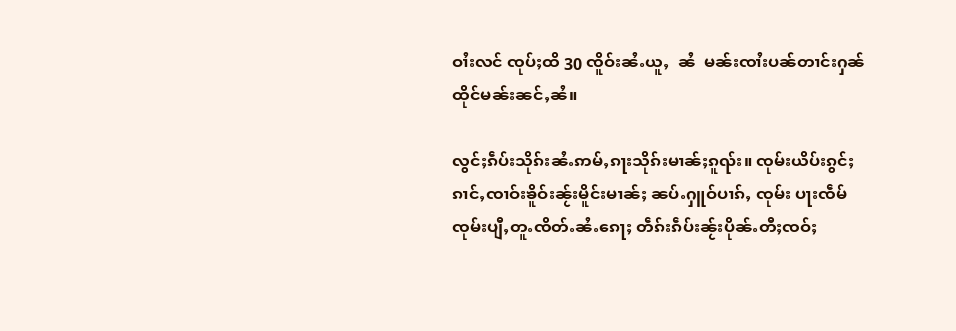ဝၢႆးလင် ၸုပ်ႈထိ 30 ၸိူဝ်းၼႆႉယူႇ  ၼႆ  မၼ်းၸၢႆးပၼ်တၢင်းႁၼ်ထိုင်မၼ်းၼင်ႇၼႆ။

လွင်ႈၵဵပ်းသိုၵ်းၼႆႉဢမ်ႇၵႃးသိုၵ်းမၢၼ်ႈၵူၺ်း။ ၸုမ်းယိပ်းၵွင်ႈၵၢင်ႇၸၢဝ်းၶိူဝ်းၼႂ်းမိူင်းမၢၼ်ႈ ၼပ်ႉႁူဝ်ပၢၵ်ႇ ၸုမ်း ပႃးၸဵမ်ၸုမ်းပျီႇတူႉၸိတ်ႉၼႆႉၵေႃႈ တဵၵ်းၵဵပ်းၼႂ်းပိုၼ်ႉတီႈၸဝ်ႈ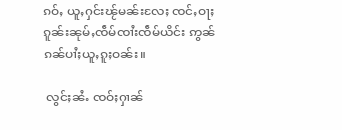ၵဝ်ႇ ယူႇႁင်းၽႂ်မၼ်းလႄႈ ၸင်ႇဝႃႈ ၵူၼ်းၼုမ်ႇၸဵမ်ၸၢႆးၸဵမ်ယိင်း ဢွၼ်ၵၼ်ပၢႆႈယူႇၵူႈဝၼ်း။

 လွင်ႈၼႆႉ ၸဝ်ႈႁၢၼ်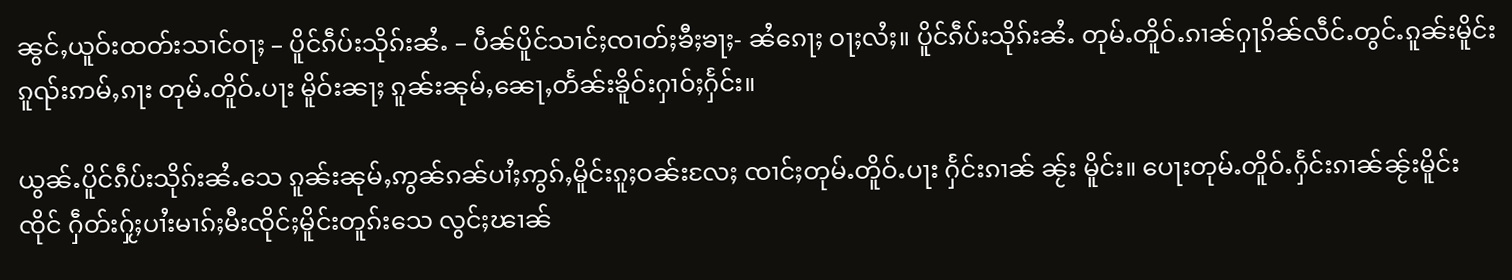ၼွင်ႇယူဝ်းထတ်းသၢင်ဝႃႈ – ပိူင်ၵဵပ်းသိုၵ်းၼႆႉ – ပဵၼ်ပိူင်သၢင်ႈၸၢတ်ႈၶီႈၶႃႈ- ၼႆၵေႃႈ ဝႃႈလႆႈ။ ပိူင်ၵဵပ်းသိုၵ်းၼႆႉ တုမ်ႉတိူဝ်ႉၵၢၼ်ႁႃၵိၼ်လဵင်ႉတွင်ႉၵူၼ်းမိူင်းၵူၺ်းဢမ်ႇၵႃး တုမ်ႉတိူဝ်ႉပႃး မိူဝ်းၼႃႈ ၵူၼ်းၼုမ်ႇၼေႃႇတႅၼ်းၶိူဝ်းႁၢဝ်ႈႁႅင်း။

ယွၼ်ႉပိူင်ၵဵပ်းသိုၵ်းၼႆႉသေ ၵူၼ်းၼုမ်ႇဢွၼ်ၵၼ်ပၢႆႈဢွၵ်ႇမိူင်းၵူႈဝၼ်းလႄႈ ၸၢင်ႈတုမ်ႉတိူဝ်ႉပႃး ႁႅင်းၵၢၼ် ၼႂ်း မိူင်း။ ပေႃးတုမ်ႉတိူဝ်ႉႁႅင်းၵၢၼ်ၼႂ်းမိူင်းၸိုင် ႁဵတ်းႁႂ်ႈပၢႆးမၢၵ်ႈမီးၸိုင်ႈမိူင်းတူၵ်းသေ လွင်ႈၽၢၼ်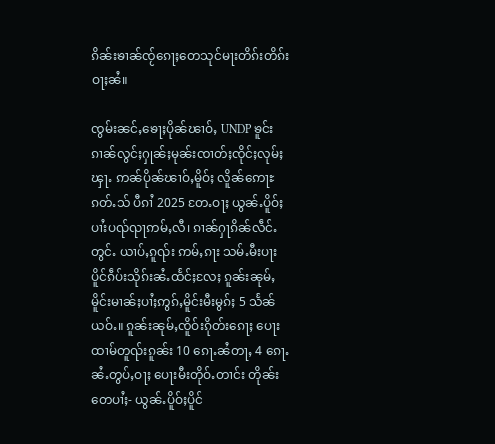ၵိၼ်းၶၢၼ်ၸႂ်ၵေႃႈတေသုင်မႃးတိၵ်းတိၵ်း   ဝႃႈၼႆ။

ၸွမ်းၼင်ႇၶေႃႈပိုၼ်ၽၢဝ်ႇ UNDP ၶူင်းၵၢၼ်လွင်ႈႁုၼ်ႈမုၼ်းၸၢတ်ႈၸိုင်ႈလုမ်ႈၾႃႉ ဢၼ်ပိုၼ်ၽၢဝ်ႇမိူဝ်ႈ လိူၼ်ဢေႃႊၵတ်ႉသ် ပီၵၢႆ 2025 တႄႉဝႃႈ ယွၼ်ႉပိူဝ်ႈပၢႆးပၺ်ၺႃဢမ်ႇလီ၊ ၵၢၼ်ႁႃၵိၼ်လဵင်ႉတွင်ႉ ယၢပ်ႇၵူၺ်း ဢမ်ႇၵႃး သမ်ႉမီးပႃးပိူင်ၵဵပ်းသိုၵ်းၼႆႉထႅင်ႈလႄႈ ၵူၼ်းၼုမ်ႇမိူင်းမၢၼ်ႈပၢႆႈဢွၵ်ႇမိူင်းမီးမွၵ်ႈ 5 သႅၼ်ယဝ်ႉ။ ၵူၼ်းၼုမ်ႇၸိူဝ်းၵိုတ်းၵေႃႈ ပေႃးထၢမ်တူၺ်းၵူၼ်း 10 ၵေႃႉၼႆတႃႇ 4 ၵေႃႉၼႆႉတွပ်ႇဝႃႈ ပေႃးမီးတိုဝ်ႉတၢင်း တိုၼ်းတေပၢႆႈ- ယွၼ်ႉပိူဝ်ႈပိူင်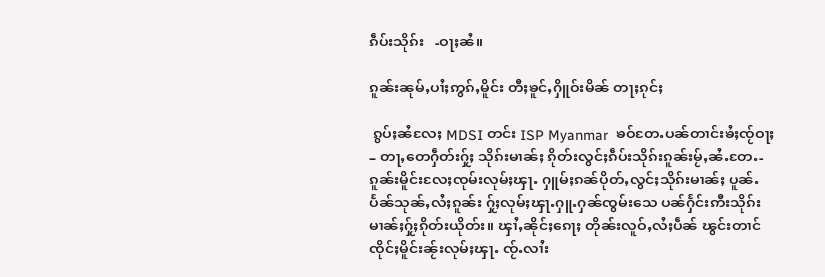ၵဵပ်းသိုၵ်း   -ဝႃႈၼႆ။

ၵူၼ်းၼုမ်ႇပၢႆႈဢွၵ်ႇမိူင်း တီႈၶူင်ႇႁိူဝ်းမိၼ် တႃႈၵုင်ႈ

 ၵွပ်ႈၼႆလႄႈ MDSI တင်း ISP Myanmar  ၶဝ်တႄႉပၼ်တၢင်းၶႆႈၸႂ်ဝႃႈ – တႃႇတေႁဵတ်းႁႂ်ႈ သိုၵ်းမၢၼ်ႈ ၵိုတ်းလွင်ႈၵဵပ်းသိုၵ်းၵူၼ်းမႂ်ႇၼႆႉတႄႉ-ၵူၼ်းမိူင်းလႄႈၸုမ်းလုမ်ႈၾႃႉ ႁူမ်ႈၵၼ်ပိုတ်ႇလွင်ႈသိုၵ်းမၢၼ်ႈ ပူၼ်ႉပႅၼ်သုၼ်ႇလႆႈၵူၼ်း ႁႂ်ႈလုမ်ႈၾႃႉႁူႉႁၼ်ၸွမ်းသေ ပၼ်ႁႅင်းဢီးသိုၵ်းမၢၼ်ႈႁႂ်ႈၵိုတ်းယိုတ်း။ ၾၢႆႇၼိုင်ႈၵေႃႈ တိုၼ်းလူဝ်ႇလႆႈပဵၼ် ၽွင်းတၢင်ၸိုင်ႈမိူင်းၼႂ်းလုမ်ႈၾႃႉ ၸႂ်ႉလၢႆး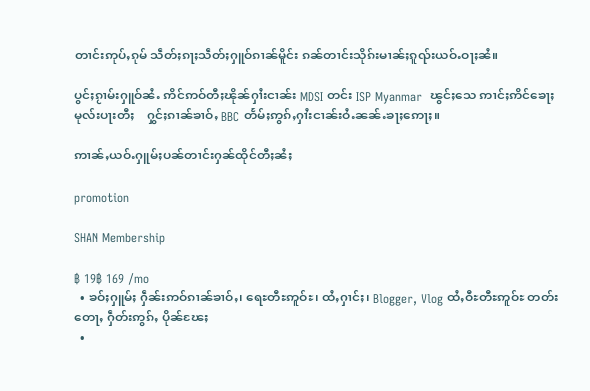တၢင်းဢုပ်ႇၵုမ် သဵတ်ႈၵႃႈသဵတ်ႈႁူဝ်ၵၢၼ်မိူင်း ၵၼ်တၢင်းသိုၵ်းမၢၼ်ႈၵူၺ်းယဝ်ႉဝႃႈၼႆ။

ပွင်ႈၵႂၢမ်းႁူဝ်ၼႆႉ ဢိင်ဢဝ်တီႈၽိုၼ်ႁၢႆးငၢၼ်း MDSI တင်း ISP Myanmar  ၽွင်ႈသေ ဢၢင်ႈဢိင်ၶေႃႈမုလ်းပႃးတီႈ    ႁွင်ႈၵၢၼ်ၶၢဝ်ႇ BBC တႅမ်ႈဢွၵ်ႇႁၢႆးငၢၼ်းဝႆႉၼၼ်ႉၶႃႈဢေႃႈ။

ဢၢၼ်ႇယဝ်ႉႁူမ်ႈပၼ်တၢင်းႁၼ်ထိုင်တီႈၼႆႈ

promotion

SHAN Membership

฿ 19฿ 169 /mo
  • ၶဝ်ႈႁူမ်ႈ ႁဵၼ်းဢဝ်ၵၢၼ်ၶၢဝ်ႇ၊ ရေႊတီႊဢူဝ်ႊ၊ ထႆႇႁၢင်ႈ၊ Blogger, Vlog ထႆႇဝီႊတီႊဢူဝ်ႊ တတ်းတေႃႇ ႁဵတ်းဢွၵ်ႇ ပိုၼ်ၽႄႈ
  •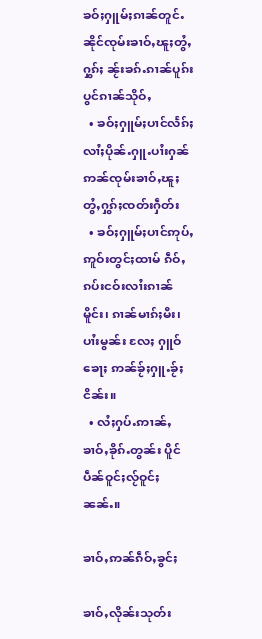ၶဝ်ႈႁူမ်ႈၵၢၼ်တူင်ႉၼိုင်ၸုမ်းၶၢဝ်ႇၽူႈတွႆႇႁွၵ်ႈ ၼႂ်းၶၵ်ႉၵၢၼ်ပူၵ်းပွင်ၵၢၼ်သိုဝ်ႇ
  • ၶဝ်ႈႁူမ်ႈပၢင်လႅၵ်ႈလၢႆႈပိုၼ်ႉႁူႉပၢႆးႁၼ် ဢၼ်ၸုမ်းၶၢဝ်ႇၽူႈတွႆႇႁွၵ်ႈၸတ်းႁဵတ်း
  • ၶဝ်ႈႁူမ်ႈပၢင်ဢုပ်ႇဢူဝ်းတွင်ႈထၢမ် ၵဵဝ်ႇၵပ်းငဝ်းလၢႆးၵၢၼ်မိူင်း၊ ၵၢၼ်မၢၵ်ႈမီး၊ ပၢႆးမွၼ်း လႄႈ ႁူဝ်ၶေႃႈ ဢၼ်ၶႂ်ႈႁူႉၶႂ်ႈငိၼ်း။
  • လႆႈႁပ်ႉဢၢၼ်ႇ ၶၢဝ်ႇၶိုၵ်ႉတွၼ်း ပိူင်ပဵၼ်ဝူင်ႈလႂ်ဝူင်ႈ ၼၼ်ႉ။

ၶၢဝ်ႇဢၼ်ၵဵဝ်ႇၶွင်ႈ

ၶၢဝ်ႇလိုၼ်းသုတ်း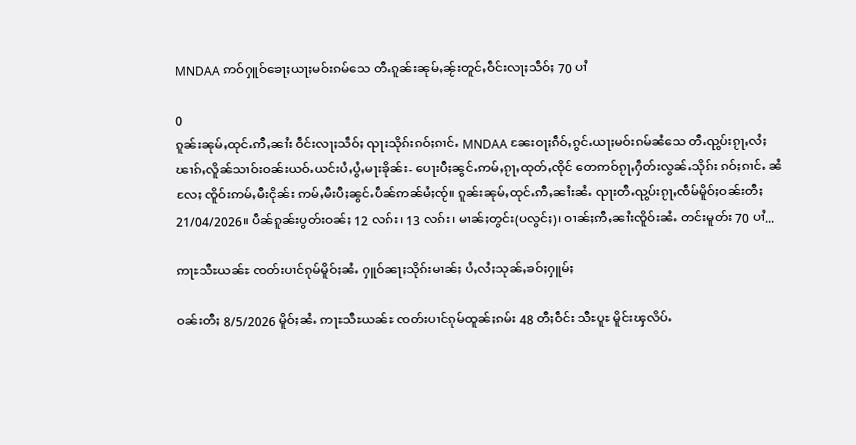MNDAA ဢဝ်ႁူဝ်ၶေႃႈယႃႈမဝ်းၵမ်သေ တီႉၵူၼ်းၼုမ်ႇၼႂ်းတူင်ႇဝဵင်းလႃႈသဵဝ်ႈ 70 ပၢႆ

0
ၵူၼ်းၼုမ်ႇထုင်ႉဢီႇၼၢႆး ဝဵင်းလႃႈသဵဝ်ႈ ၺႃးသိုၵ်းၵဝ်ႈၵၢင်ႉ MNDAA ၼႄးဝႃႈၵဵဝ်ႇၵွင်ႉယႃႈမဝ်းၵမ်ၼႆသေ တီႉၺွပ်းၵႂႃႇလႆႈၽၢၵ်ႇလိူၼ်သၢဝ်းဝၼ်းယဝ်ႉယင်းပႆႇပွႆႇမႃးၶိုၼ်း- ပေႃးပီႈၼွင်ႉဢမ်ႇၵႂႃႇထုတ်ႇၸိုင် တေဢဝ်ၵႂႃႇႁဵတ်းလွၼ်ႉသိုၵ်း ၵဝ်ႈၵၢင်ႉ ၼႆလႄႈ ၸိူဝ်းဢမ်ႇမီးငိုၼ်း ဢမ်ႇမီးပီႈၼွင်ႉပဵၼ်ဢၼ်မႆႈၸႂ်။ ၵူၼ်းၼုမ်ႇထုင်ႉဢီႇၼၢႆးၼႆႉ ၺႃးတီႉၺွပ်းၵႂႃႇၸဵမ်မိူဝ်ႈဝၼ်းတီႈ 21/04/2026။ ပဵၼ်ၵူၼ်းပွတ်းဝၼ်ႈ 12 လၵ်း၊ 13 လၵ်း၊ မၢၼ်ႈတွင်း(ပလွင်ႈ)၊ ဝၢၼ်ႈဢီႇၼၢႆးၸိူဝ်းၼႆႉ တင်းမူတ်း 70 ပၢႆ...

ဢႃႊသီႊယၼ်ႊ ၸတ်းပၢင်ၵုမ်မိူဝ်ႈၼႆႉ ႁူဝ်ၼႃႈသိုၵ်းမၢၼ်ႈ ပႆႇလႆႈသုၼ်ႇၶဝ်ႈႁူမ်ႈ

ဝၼ်းတီႈ 8/5/2026 မိူဝ်ႈၼႆႉ ဢႃႊသီႊယၼ်ႊ ၸတ်းပၢင်ၵုမ်ထူၼ်ႈၵမ်း 48 တီႈဝဵင်း သီႊပူႊ မိူင်းၾလိပ်ႉ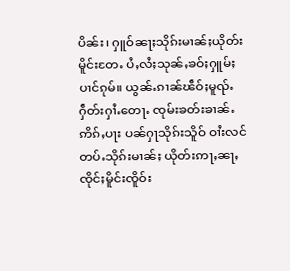ပိၼ်း၊ ႁူဝ်ၼႃႈသိုၵ်းမၢၼ်ႈယိုတ်းမိူင်းတႄႉ ပႆႇလႆႈသုၼ်ႇၶဝ်ႈႁူမ်ႈပၢင်ၵုမ်။ ယွၼ်ႉၵၢၼ်ၽဵဝ်ႈမူၺ်ႉႁဵတ်းႁၢႆႉတေႃႉ ၸုမ်းၶတ်းၶၢၼ်ႉ ဢိၵ်ႇပႃး ပၼ်ႁႃသိုၵ်းသိူဝ် ဝၢႆးလင်တပ်ႉသိုၵ်းမၢၼ်ႈ ယိုတ်းဢႃႇၼႃႇၸိုင်ႈမိူင်းၸိူဝ်း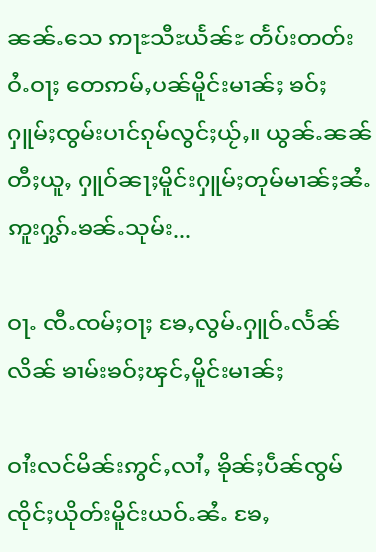ၼၼ်ႉသေ ဢႃႊသီႊယႅၼ်ႊ တႅပ်းတတ်းဝႆႉဝႃႈ တေဢမ်ႇပၼ်မိူင်းမၢၼ်ႈ ၶဝ်ႈႁူမ်ႈၸွမ်းပၢင်ၵုမ်လွင်ႈယႂ်ႇ။ ယွၼ်ႉၼၼ် တီႈယူႇ ႁူဝ်ၼႃႈမိူင်းႁူမ်ႈတုမ်မၢၼ်ႈၼႆႉ ဢူးႁွၵ်ႉၶၼ်ႉသုမ်း...

ဝႃႉ ၸီႉၸမ်ႈဝႃႈ ၶႄႇလွမ်ႉႁူဝ်ႉလႅၼ်လိၼ် ၶၢမ်းၶဝ်ႈၾင်ႇမိူင်းမၢၼ်ႈ

ဝၢႆးလင်မိၼ်းဢွင်ႇလၢႆႇ ၶိုၼ်ႈပဵၼ်ၸွမ်ၸိုင်ႈယိုတ်းမိူင်းယဝ်ႉၼႆႉ ၶႄႇ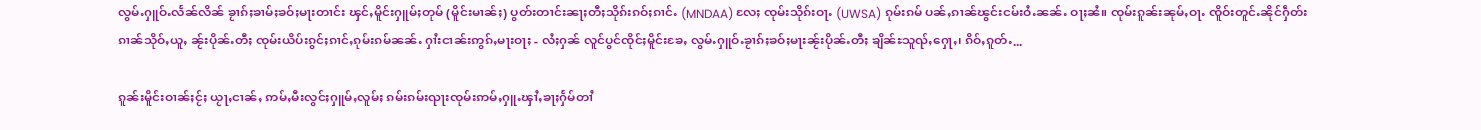လွမ်ႉႁူဝ်ႉလႅၼ်လိၼ် ၶႂၢၵ်ႈၶၢမ်ႈၶဝ်ႈမႃးတၢင်း ၾင်ႇမိူင်းႁူမ်ႈတုမ် (မိူင်းမၢၼ်ႈ) ပွတ်းတၢင်းၼႃႈတီႈသိုၵ်းၵဝ်ႈၵၢင်ႉ (MNDAA) လႄႈ ၸုမ်းသိုၵ်းဝႃႉ (UWSA) ၵုမ်းၵမ် ပၼ်ႇၵၢၼ်ၽွင်းငမ်းဝႆႉၼၼ်ႉ ဝႃႈၼႆ။ ၸုမ်းၵူၼ်းၼုမ်ႇဝႃႉ ၸိူဝ်းတူင်ႉၼိုင်ႁဵတ်းၵၢၼ်သိုဝ်ႇယူႇ ၼႂ်းပိုၼ်ႉတီႈ ၸုမ်းယိပ်းၵွင်ႈၵၢင်ႇၵုမ်းၵမ်ၼၼ်ႉ ႁၢႆးငၢၼ်းဢွၵ်ႇမႃးဝႃႈ - လႆႈႁၼ် လူင်ပွင်ၸိုင်ႈမိူင်းၶႄႇ လွမ်ႉႁူဝ်ႉၶႂၢၵ်ႈၶဝ်ႈမႃးၼႂ်းပိုၼ်ႉတီႈ ၶျိၼ်ႊသူၺ်ႇႁေႃႇ၊ ၵိဝ်ႇၵူတ်ႉ...

ၵူၼ်းမိူင်းဝၢၼ်ႈငႂ်ႈ ယႂႃႇငၢၼ်ႇ ဢမ်ႇမီးလွင်ႈႁူမ်ႇလူမ်ႈ ၵမ်းၵမ်းၺႃးၸုမ်းဢမ်ႇႁူႉၾၢႆႇၶႃႈႁႅမ်တၢႆ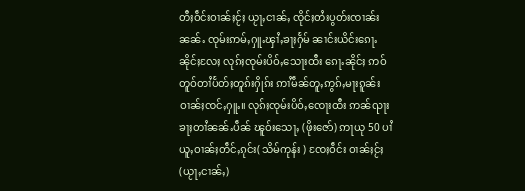တီႈဝဵင်းဝၢၼ်ႈငႂ်ႈ ယႂႃႇငၢၼ်ႇ ၸိုင်ႈတႆးပွတ်းၸၢၼ်းၼၼ်ႉ ၸုမ်းဢမ်ႇႁူႉၾၢႆႇၶႃႈႁႅမ် ၼၢင်းယိင်းၵေႃႉၼိုင်ႈလႄႈ လုၵ်ႈၸုမ်းပိဝ်ႇသေႃးထီး ၵေႃႉၼိုင်ႈ ဢဝ်တူဝ်တၢႆပႅတ်ႈတူၵ်းႁိုၵ်း ဢၢႆမဵၼ်တူႇဢွၵ်ႇမႃးၵူၼ်းဝၢၼ်ႈၸင်ႇႁူႉ။ လုၵ်ႈၸုမ်းပိဝ်ႇၸေႃးထီး ဢၼ်ၺႃးၶႃႈတၢႆၼၼ်ႉပဵၼ် ၽူဝ်းသေႃႇ (ဖိုးဇော်) ဢႃယု 50 ပၢႆ ယူႇဝၢၼ်ႈတဵင်ႇၵုင်း( သိမ်ကုန်း ) ၸႄႈဝဵင်း ဝၢၼ်ႈငႂ်ႈ (ယႂႃႇငၢၼ်ႇ)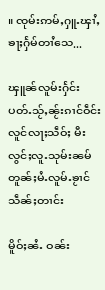။ ၸုမ်းဢမ်ႇႁူႉၾၢႆႇ ၶႃႈႁႅမ်တၢႆသေ...

ၾူၼ်လူမ်းႁႅင်းပတ်ႉသႂ်ႇၼႂ်းၵၢင်ဝဵင်းလူင်လႃႈသဵဝ်ႈ မီးလွင်ႈလူႉသုမ်းၼမ် တူၼ်ႈမႆႉလူမ်ႉၶႂၢင်သဵၼ်ႈတၢင်း

မိူဝ်ႈၼႆႉ ဝၼ်း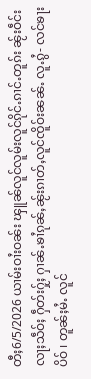တီႈ6/5/2026 ယၢမ်းဝၢႆးဝၼ်း ၾူၼ်လူင်လူမ်းလူင်ၵိုင်ႉၵၢင်ႉတူၵ်း ၼႂ်းဝဵင်းလႃႈသဵဝ်ႈ ႁဵတ်းႁႂ်ႈ ႁၢၼ်ႉၶၢႆၵုၼ်ႇၼႂ်းၵၢတ်ႇလူင်ၸိူဝ်းၼၼ်ႉ လူႉၵွႆ- လင်ၶႃးပိဝ် ၊ တူၼ်ႈမႆႉ လူင်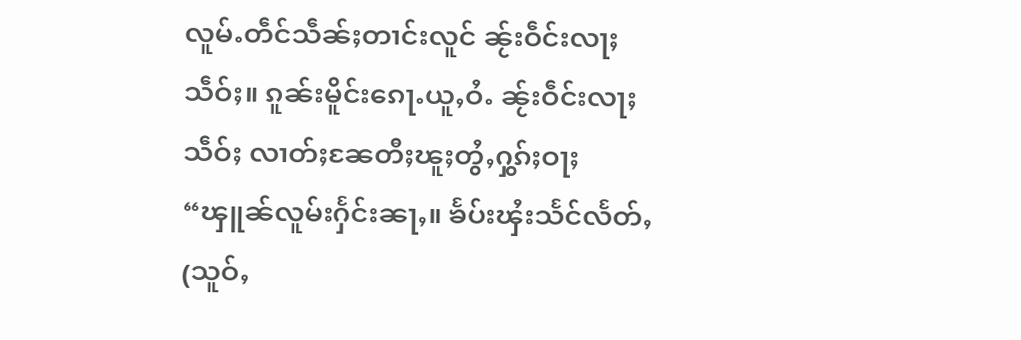လူမ်ႉတဵင်သဵၼ်ႈတၢင်းလူင် ၼႂ်းဝဵင်းလႃႈသဵဝ်ႈ။ ၵူၼ်းမိူင်းၵေႃႉယူႇဝႆႉ ၼႂ်းဝဵင်းလႃႈသဵဝ်ႈ လၢတ်ႈၼႄတီႈၽူႈတွႆႇႁွၵ်ႈဝႃႈ “ၾူၼ်လူမ်းႁႅင်းၼႃႇ။ ၶႅပ်းၾႆးသႅင်လႅတ်ႇ (သူဝ်ႇ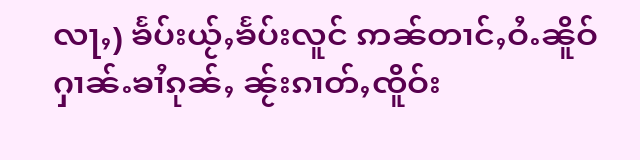လႃႇ) ၶႅပ်းယႂ်ႇၶႅပ်းလူင် ဢၼ်တၢင်ႇဝႆႉၼိူဝ် ႁၢၼ်ႉၶၢႆၵုၼ်ႇ ၼႂ်းၵၢတ်ႇၸိူဝ်း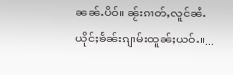ၼၼ်ႉပိဝ်။ ၼႂ်းၵၢတ်ႇလူင်ၼႆႉယိုင်ႈၶႅၼ်းၵျၢမ်းထူၼ်ႈယဝ်ႉ။...